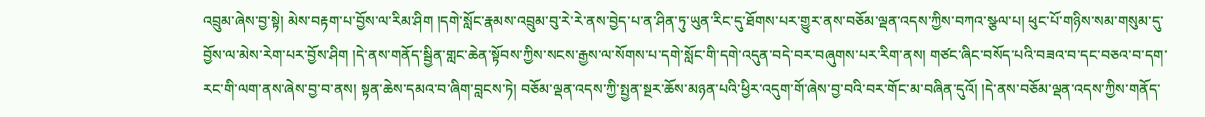འབྲུམ་ཞེས་བྱ་སྟེ། མེས་བརྟག་པ་བྱོས་ལ་རིམ་ཤིག །དགེ་སློང་རྣམས་འབྲུམ་བུ་རེ་རེ་ནས་བྱེད་པ་ན་ཤིན་ཏུ་ཡུན་རིང་དུ་ཐོགས་པར་གྱུར་ནས་བཅོམ་ལྡན་འདས་ཀྱིས་བཀའ་སྩལ་པ། ཕུང་པོ་གཉིས་སམ་གསུམ་དུ་བྱོས་ལ་མེས་རེག་པར་བྱོས་ཤིག །དེ་ནས་གནོད་སྦྱིན་གླང་ཆེན་སྟོབས་ཀྱིས་སངས་རྒྱས་ལ་སོགས་པ་དགེ་སློང་གི་དགེ་འདུན་བདེ་བར་བཞུགས་པར་རིག་ནས། གཙང་ཞིང་བསོད་པའི་བཟའ་བ་དང་བཅའ་བ་དག་རང་གི་ལག་ནས་ཞེས་བྱ་བ་ནས། སྟན་ཆེས་དམའ་བ་ཞིག་བླངས་ཏེ། བཅོམ་ལྡན་འདས་ཀྱི་སྤྱན་སྔར་ཆོས་མཉན་པའི་ཕྱིར་འདུག་གོ་ཞེས་བྱ་བའི་བར་གོང་མ་བཞིན་དུའོ། །དེ་ནས་བཅོམ་ལྡན་འདས་ཀྱིས་གནོད་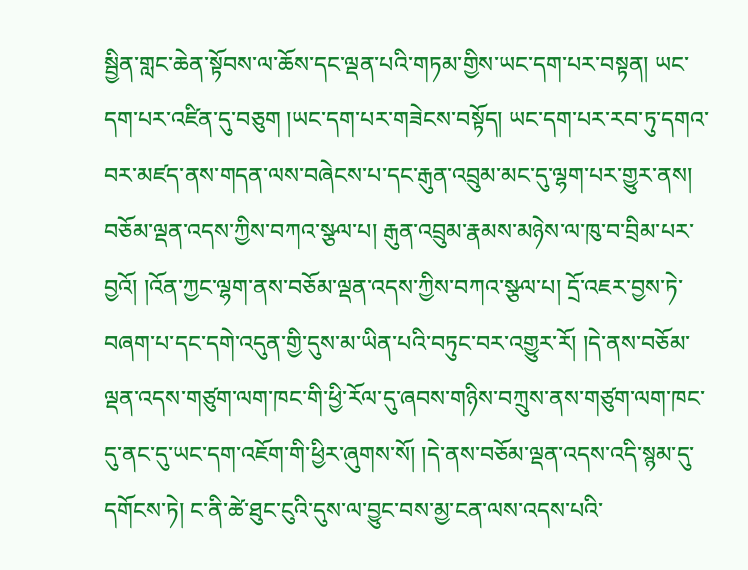སྦྱིན་གླང་ཆེན་སྟོབས་ལ་ཆོས་དང་ལྡན་པའི་གཏམ་གྱིས་ཡང་དག་པར་བསྟན། ཡང་དག་པར་འཛིན་དུ་བཅུག །ཡང་དག་པར་གཟེངས་བསྟོད། ཡང་དག་པར་རབ་ཏུ་དགའ་བར་མཛད་ནས་གདན་ལས་བཞེངས་པ་དང་རྒུན་འབྲུམ་མང་དུ་ལྷག་པར་གྱུར་ནས། བཅོམ་ལྡན་འདས་ཀྱིས་བཀའ་སྩལ་པ། རྒུན་འབྲུམ་རྣམས་མཉེས་ལ་ཁུ་བ་བྲིམ་པར་བྱའོ། །འོན་ཀྱང་ལྷག་ནས་བཅོམ་ལྡན་འདས་ཀྱིས་བཀའ་སྩལ་པ། དྲོ་འཇར་བྱས་ཏེ་བཞག་པ་དང་དགེ་འདུན་གྱི་དུས་མ་ཡིན་པའི་བཏུང་བར་འགྱུར་རོ། །དེ་ནས་བཅོམ་ལྡན་འདས་གཙུག་ལག་ཁང་གི་ཕྱི་རོལ་དུ་ཞབས་གཉིས་བཀྲུས་ནས་གཙུག་ལག་ཁང་དུ་ནང་དུ་ཡང་དག་འཇོག་གི་ཕྱིར་ཞུགས་སོ། །དེ་ནས་བཅོམ་ལྡན་འདས་འདི་སྙམ་དུ་དགོངས་ཏེ། ང་ནི་ཚེ་ཐུང་ངུའི་དུས་ལ་བྱུང་བས་མྱ་ངན་ལས་འདས་པའི་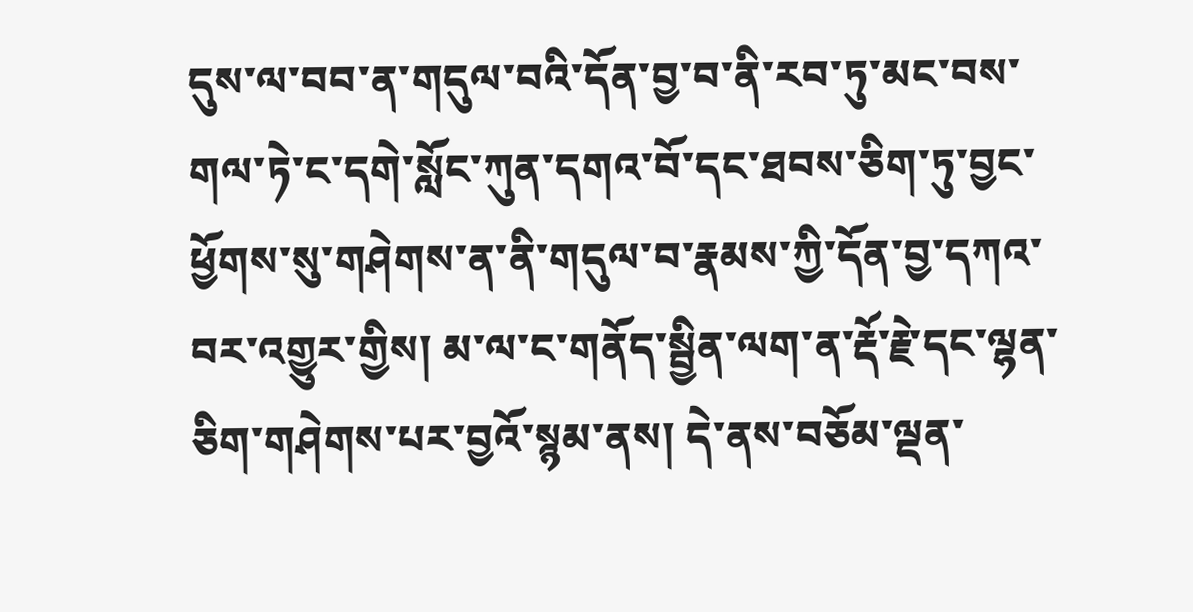དུས་ལ་བབ་ན་གདུལ་བའི་དོན་བྱ་བ་ནི་རབ་ཏུ་མང་བས་གལ་ཏེ་ང་དགེ་སློང་ཀུན་དགའ་བོ་དང་ཐབས་ཅིག་ཏུ་བྱང་ཕྱོགས་སུ་གཤེགས་ན་ནི་གདུལ་བ་རྣམས་ཀྱི་དོན་བྱ་དཀའ་བར་འགྱུར་གྱིས། མ་ལ་ང་གནོད་སྦྱིན་ལག་ན་རྡོ་རྗེ་དང་ལྷན་ཅིག་གཤེགས་པར་བྱའོ་སྙམ་ནས། དེ་ནས་བཅོམ་ལྡན་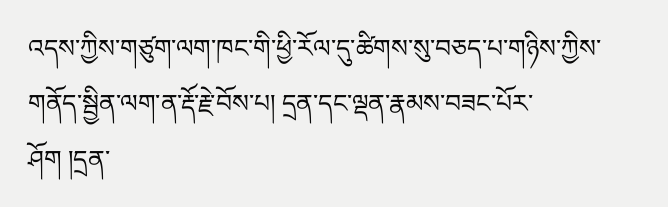འདས་ཀྱིས་གཙུག་ལག་ཁང་གི་ཕྱི་རོལ་དུ་ཚིགས་སུ་བཅད་པ་གཉིས་ཀྱིས་གནོད་སྦྱིན་ལག་ན་རྡོ་རྗེ་བོས་པ། དྲན་དང་ལྡན་རྣམས་བཟང་པོར་ཤོག །དྲན་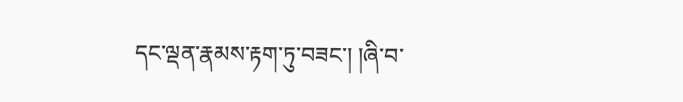དང་ལྡན་རྣམས་རྟག་ཏུ་བཟང་། །ཞི་བ་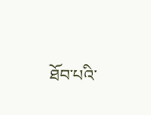ཐོབ་པའི་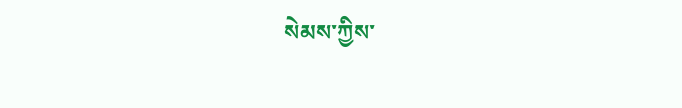སེམས་ཀྱིས་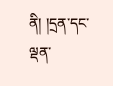ནི། །དྲན་དང་ལྡན་